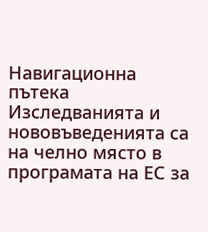Навигационна пътека
Изследванията и нововъведенията са на челно място в програмата на ЕС за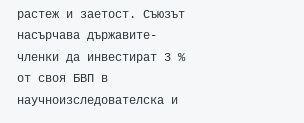растеж и заетост. Съюзът насърчава държавите-членки да инвестират 3 % от своя БВП в научноизследователска и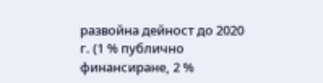развойна дейност до 2020 г. (1 % публично финансиране, 2 %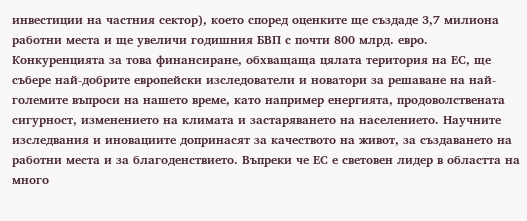инвестиции на частния сектор), което според оценките ще създаде 3,7 милиона работни места и ще увеличи годишния БВП с почти 800 млрд. евро.
Конкуренцията за това финансиране, обхващаща цялата територия на ЕС, ще събере най-добрите европейски изследователи и новатори за решаване на най-големите въпроси на нашето време, като например енергията, продоволствената сигурност, изменението на климата и застаряването на населението. Научните изследвания и иновациите допринасят за качеството на живот, за създаването на работни места и за благоденствието. Въпреки че ЕС е световен лидер в областта на много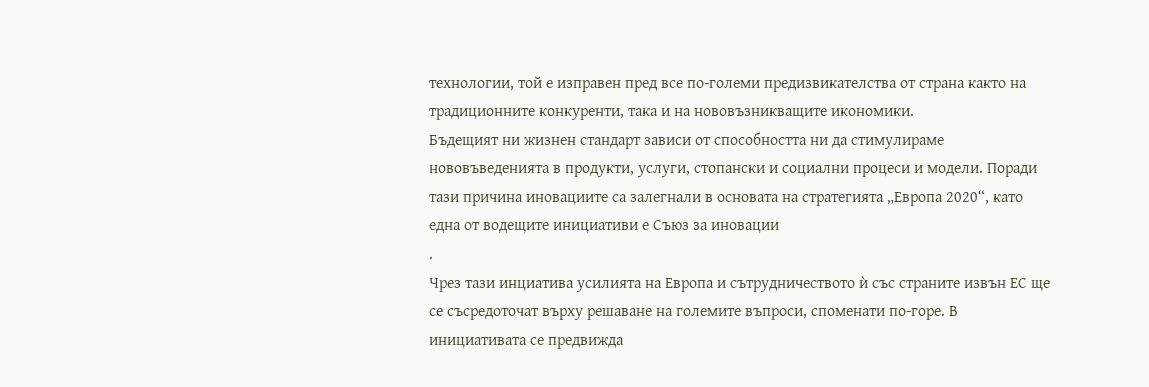технологии, той е изправен пред все по-големи предизвикателства от страна както на традиционните конкуренти, така и на нововъзникващите икономики.
Бъдещият ни жизнен стандарт зависи от способността ни да стимулираме нововъведенията в продукти, услуги, стопански и социални процеси и модели. Поради тази причина иновациите са залегнали в основата на стратегията „Европа 2020“, като една от водещите инициативи е Съюз за иновации
.
Чрез тази инциатива усилията на Европа и сътрудничеството ѝ със страните извън ЕС ще се съсредоточат върху решаване на големите въпроси, споменати по-горе. В инициативата се предвижда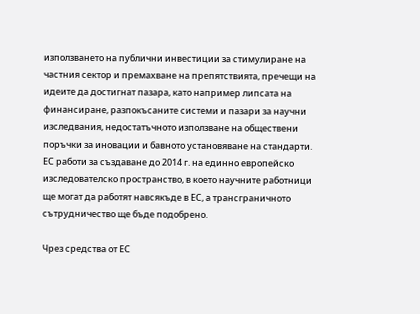използването на публични инвестиции за стимулиране на частния сектор и премахване на препятствията, пречещи на идеите да достигнат пазара, като например липсата на финансиране, разпокъсаните системи и пазари за научни изследвания, недостатъчното използване на обществени поръчки за иновации и бавното установяване на стандарти.
ЕС работи за създаване до 2014 г. на единно европейско изследователско пространство, в което научните работници ще могат да работят навсякъде в ЕС, а трансграничното сътрудничество ще бъде подобрено.

Чрез средства от ЕС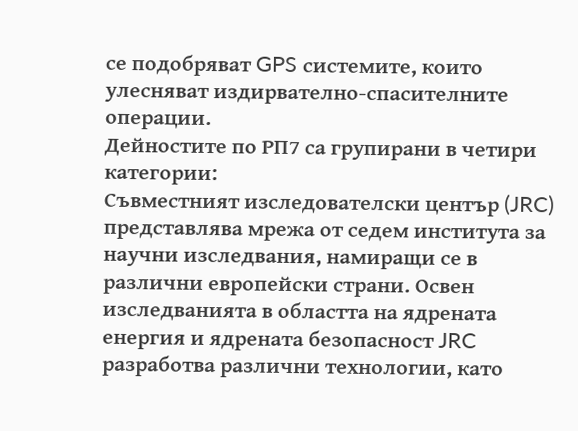се подобряват GPS системите, които улесняват издирвателно-спасителните операции.
Дейностите по РП7 са групирани в четири категории:
Съвместният изследователски център (JRC) представлява мрежа от седем института за научни изследвания, намиращи се в различни европейски страни. Освен изследванията в областта на ядрената енергия и ядрената безопасност JRC разработва различни технологии, като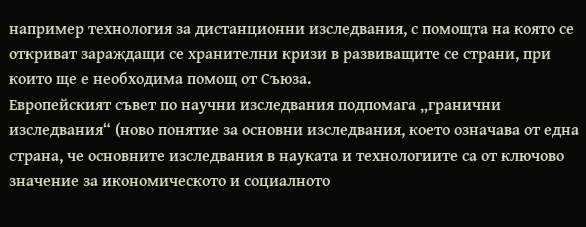например технология за дистанционни изследвания, с помощта на която се откриват зараждащи се хранителни кризи в развиващите се страни, при които ще е необходима помощ от Съюза.
Европейският съвет по научни изследвания подпомага „гранични изследвания“ (ново понятие за основни изследвания, което означава от една страна, че основните изследвания в науката и технологиите са от ключово значение за икономическото и социалното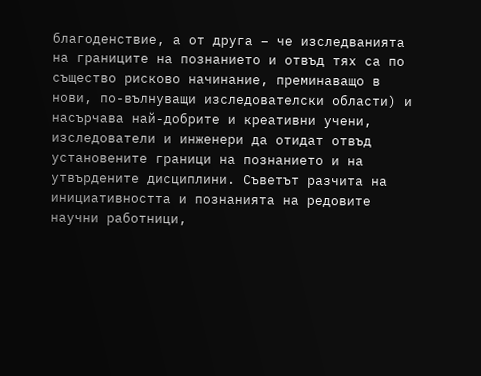благоденствие, а от друга – че изследванията на границите на познанието и отвъд тях са по същество рисково начинание, преминаващо в нови, по-вълнуващи изследователски области) и насърчава най-добрите и креативни учени, изследователи и инженери да отидат отвъд установените граници на познанието и на утвърдените дисциплини. Съветът разчита на инициативността и познанията на редовите научни работници,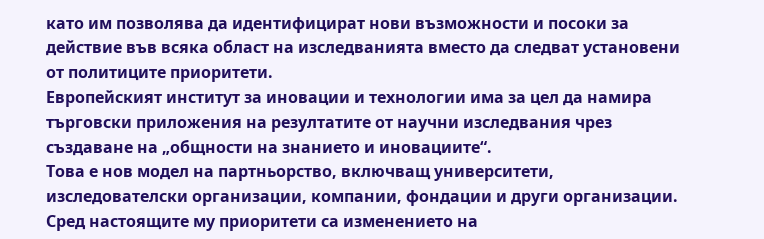като им позволява да идентифицират нови възможности и посоки за действие във всяка област на изследванията вместо да следват установени от политиците приоритети.
Европейският институт за иновации и технологии има за цел да намира търговски приложения на резултатите от научни изследвания чрез създаване на „общности на знанието и иновациите“.
Това е нов модел на партньорство, включващ университети, изследователски организации, компании, фондации и други организации. Сред настоящите му приоритети са изменението на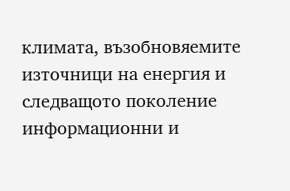климата, възобновяемите източници на енергия и следващото поколение информационни и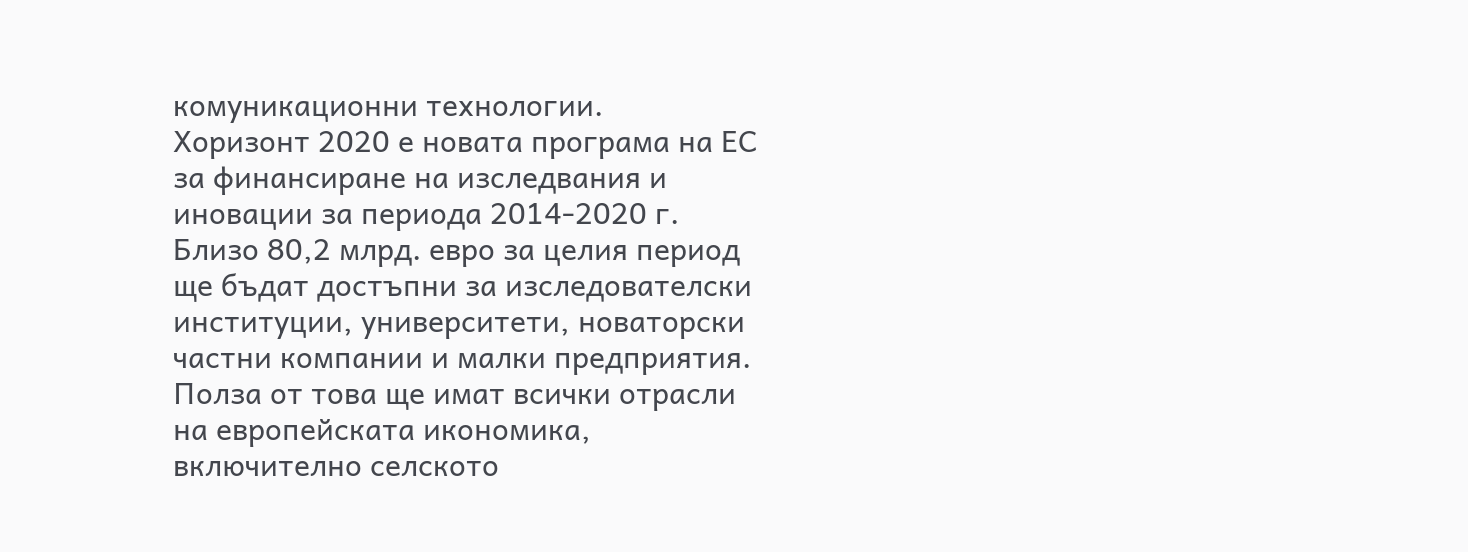комуникационни технологии.
Хоризонт 2020 е новата програма на ЕС за финансиране на изследвания и иновации за периода 2014-2020 г. Близо 80,2 млрд. евро за целия период ще бъдат достъпни за изследователски институции, университети, новаторски частни компании и малки предприятия.
Полза от това ще имат всички отрасли на европейската икономика, включително селското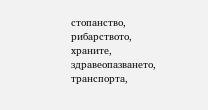стопанство, рибарството, храните, здравеопазването, транспорта,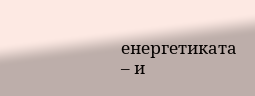енергетиката – и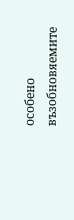особено възобновяемите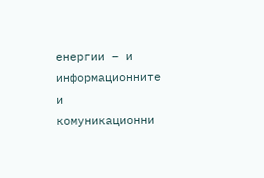енергии – и информационните и комуникационни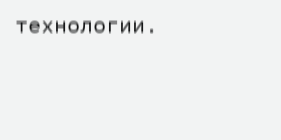технологии.